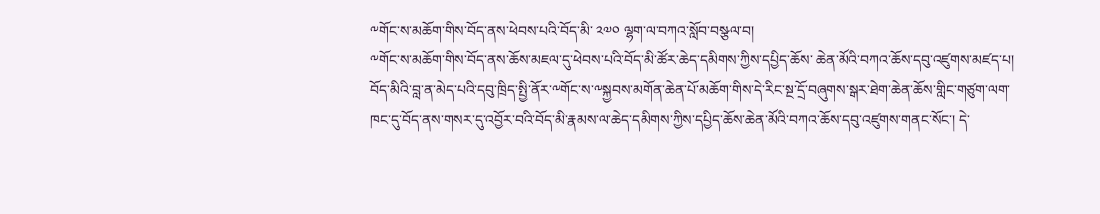༸གོང་ས་མཆོག་གིས་བོད་ནས་ཕེབས་པའི་བོད་མི་ ༢༧༠ ལྷག་ལ་བཀའ་སློབ་བསྩལ་བ།
༸གོང་ས་མཆོག་གིས་བོད་ནས་ཆོས་མཇལ་དུ་ཕེབས་པའི་བོད་མི་ཚོར་ཆེད་དམིགས་ཀྱིས་དཔྱིད་ཆོས་ ཆེན་མོའི་བཀའ་ཆོས་དབུ་འཛུགས་མཛད་པ།
བོད་མིའི་བླ་ན་མེད་པའི་དབུ་ཁྲིད་སྤྱི་ནོར་༸གོང་ས་༸སྐྱབས་མགོན་ཆེན་པོ་མཆོག་གིས་དེ་རིང་སྔ་དྲོ་བཞུགས་སྒར་ཐེག་ཆེན་ཆོས་གླིང་གཙུག་ལག་ཁང་དུ་བོད་ནས་གསར་དུ་འབྱོར་བའི་བོད་མི་རྣམས་ལ་ཆེད་དམིགས་ཀྱིས་དཔྱིད་ཆོས་ཆེན་མོའི་བཀའ་ཆོས་དབུ་འཛུགས་གནང་སོང་། དེ་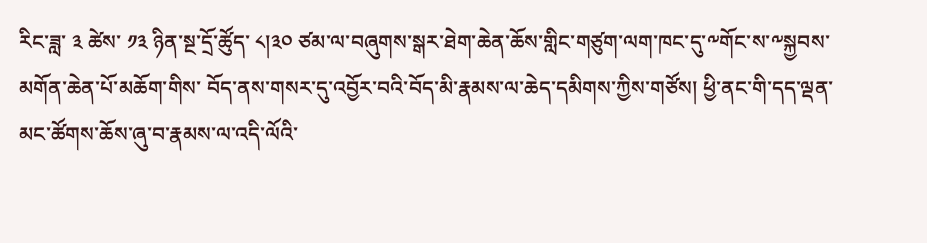རིང་ཟླ་ ༣ ཚེས་ ༡༣ ཉིན་སྔ་དྲོ་ཚོུད་ ༨།༣༠ ཙམ་ལ་བཞུགས་སྒར་ཐེག་ཆེན་ཆོས་གླིང་གཙུག་ལག་ཁང་དུ་༸གོང་ས་༸སྐྱབས་མགོན་ཆེན་པོ་མཆོག་གིས་ བོད་ནས་གསར་དུ་འབྱོར་བའི་བོད་མི་རྣམས་ལ་ཆེད་དམིགས་ཀྱིས་གཙོས། ཕྱི་ནང་གི་དད་ལྡན་མང་ཚོགས་ཆོས་ཞུ་བ་རྣམས་ལ་འདི་ལོའི་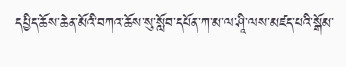དཔྱིད་ཆོས་ཆེན་མོའི་བཀའ་ཆོས་སུ་སློབ་དཔོན་ཀ་མ་ལ་ཤཱི་ལས་མཛད་པའི་སྒོམ་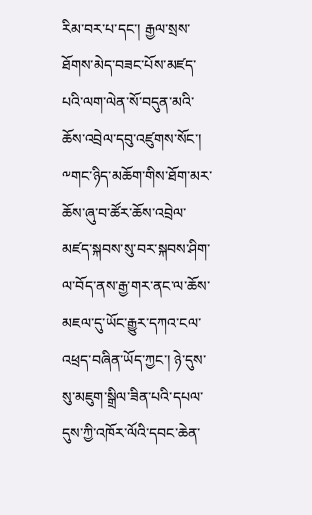རིམ་བར་པ་དང་། རྒྱལ་སྲས་ཐོགས་མེད་བཟང་པོས་མཛད་པའི་ལག་ལེན་སོ་བདུན་མའི་ཆོས་འབྲེལ་དབུ་འཛུགས་སོང་། ༸གང་ཉིད་མཆོག་གིས་ཐོག་མར་ཆོས་ཞུ་བ་ཚོར་ཆོས་འབྲེལ་མཛད་སྐབས་སུ་བར་སྐབས་ཤིག་ལ་བོད་ནས་རྒྱ་གར་ནང་ལ་ཆོས་མཇལ་དུ་ཡོང་རྒྱུར་དཀའ་ངལ་འཕྲད་བཞིན་ཡོད་ཀྱང་། ཉེ་དུས་སུ་མཇུག་སྒྲིལ་ཟིན་པའི་དཔལ་དུས་ཀྱི་འཁོར་ལོའི་དབང་ཆེན་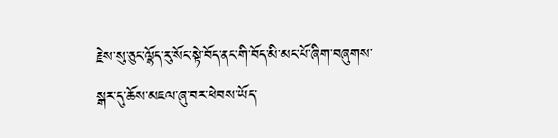རྗེས་སུ་ཅུང་ལྷོད་རུ་སོང་སྟེ་བོད་ནང་གི་བོད་མི་མང་པོ་ཞིག་བཞུགས་སྒར་དུ་ཆོས་མཇལ་ཞུ་བར་ཕེབས་ཡོད་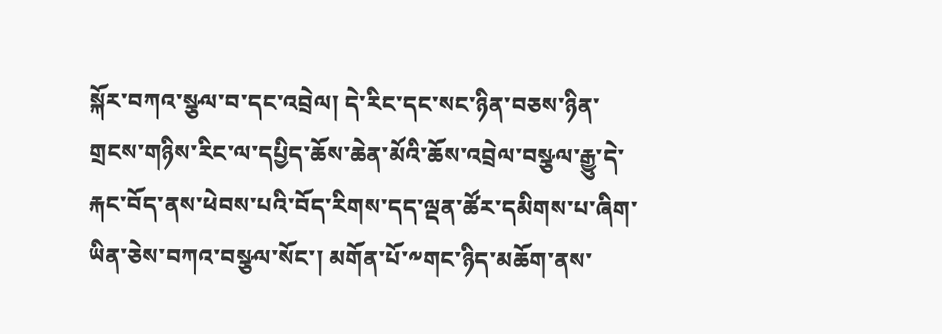སྐོར་བཀའ་སྩལ་བ་དང་འབྲེལ། དེ་རིང་དང་སང་ཉིན་བཅས་ཉིན་གྲངས་གཉིས་རིང་ལ་དཔྱིད་ཆོས་ཆེན་མོའི་ཆོས་འབྲེལ་བསྩལ་རྒྱུ་དེ་རྐང་བོད་ནས་ཕེབས་པའི་བོད་རིགས་དད་ལྡན་ཚོར་དམིགས་པ་ཞིག་ཡིན་ཅེས་བཀའ་བསྩལ་སོང་། མགོན་པོ་༸གང་ཉིད་མཆོག་ནས་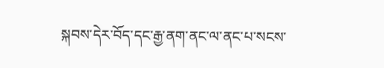སྐབས་དེར་བོད་དང་རྒྱ་ནག་ནང་ལ་ནང་པ་སངས་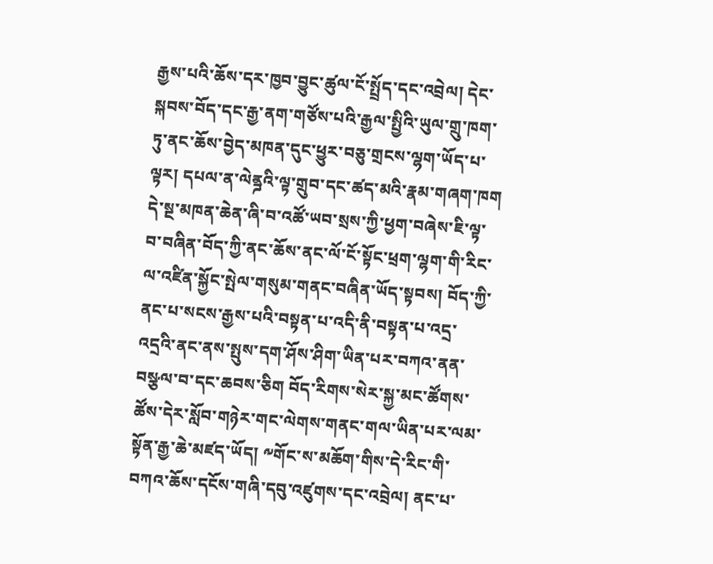རྒྱས་པའི་ཆོས་དར་ཁྱབ་བྱུང་ཚུལ་ངོ་སྤྲོད་དང་འབྲེལ། དེང་སྐབས་བོད་དང་རྒྱ་ནག་གཙོས་པའི་རྒྱལ་སྤྱིའི་ཡུལ་གྲུ་ཁག་ཏུ་ནང་ཆོས་བྱེད་མཁན་དུང་ཕྱུར་བཅུ་གྲངས་ལྷག་ཡོད་པ་ལྟར། དཔལ་ན་ལེནྜའི་ལྟ་གྲུབ་དང་ཚད་མའི་རྣམ་གཞག་ཁག དེ་སྔ་མཁན་ཆེན་ཞི་བ་འཚོ་ཡབ་སྲས་ཀྱི་ཕྱག་བཞེས་ཇི་ལྟ་བ་བཞིན་བོད་ཀྱི་ནང་ཆོས་ནང་ལོ་ངོ་སྟོང་ཕྲག་ལྷག་གི་རིང་ལ་འཛིན་སྐྱོང་སྤེལ་གསུམ་གནང་བཞིན་ཡོད་སྟབས། བོད་ཀྱི་ནང་པ་སངས་རྒྱས་པའི་བསྟན་པ་འདི་ནི་བསྟན་པ་འདྲ་འདྲའི་ནང་ནས་སྤུས་དག་ཤོས་ཤིག་ཡིན་པར་བཀའ་ནན་བསྩལ་བ་དང་ཆབས་ཅིག བོད་རིགས་སེར་སྐྱ་མང་ཚོགས་ཚོས་དེར་སློབ་གཉེར་གང་ལེགས་གནང་གལ་ཡིན་པར་ལམ་སྟོན་རྒྱ་ཆེ་མཛད་ཡོད། ༸གོང་ས་མཆོག་གིས་དེ་རིང་གི་བཀའ་ཆོས་དངོས་གཞི་དབུ་འཛུགས་དང་འབྲེལ། ནང་པ་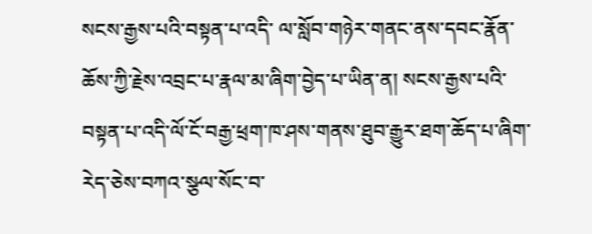སངས་རྒྱས་པའི་བསྟན་པ་འདི་ ལ་སློབ་གཉེར་གནང་ནས་དབང་རྣོན་ཆོས་ཀྱི་རྗེས་འབྲང་པ་རྣལ་མ་ཞིག་བྱེད་པ་ཡིན་ན། སངས་རྒྱས་པའི་བསྟན་པ་འདི་ལོ་ངོ་བརྒྱ་ཕྲག་ཁ་ཤས་གནས་ཐུབ་རྒྱུར་ཐག་ཆོད་པ་ཞིག་རེད་ཅེས་བཀའ་སྩལ་སོང་བ་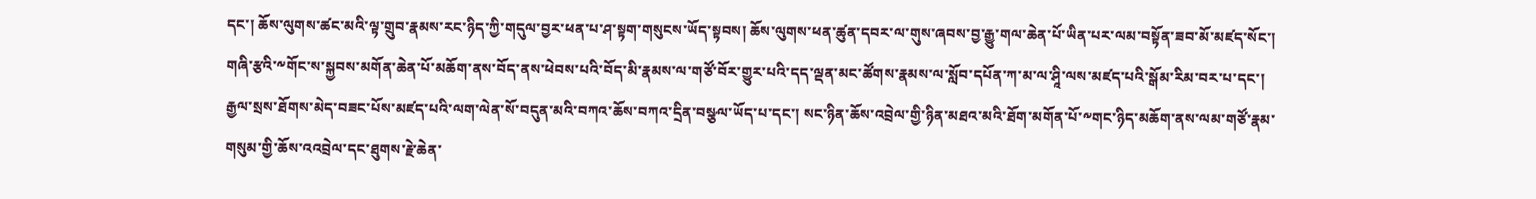དང་། ཆོས་ལུགས་ཚང་མའི་ལྟ་གྲུབ་རྣམས་རང་ཉིད་ཀྱི་གདུལ་བྱར་ཕན་པ་ཤ་སྟག་གསུངས་ཡོད་སྟབས། ཆོས་ལུགས་ཕན་ཚུན་དབར་ལ་གུས་ཞབས་བྱ་རྒྱུ་གལ་ཆེན་པོ་ཡིན་པར་ལམ་བསྟོན་ཟབ་མོ་མཛད་སོང་། གཞི་རྩའི་༸གོང་ས་སྐྱབས་མགོན་ཆེན་པོ་མཆོག་ནས་བོད་ནས་ཕེབས་པའི་བོད་མི་རྣམས་ལ་གཙོ་བོར་གྱུར་པའི་དད་ལྡན་མང་ཚོགས་རྣམས་ལ་སློབ་དཔོན་ཀ་མ་ལ་ཤཱི་ལས་མཛད་པའི་སྒོམ་རིམ་བར་པ་དང་། རྒྱལ་སྲས་ཐོགས་མེད་བཟང་པོས་མཛད་པའི་ལག་ལེན་སོ་བདུན་མའི་བཀའ་ཆོས་བཀའ་དྲིན་བསྩལ་ཡོད་པ་དང་། སང་ཉིན་ཆོས་འབྲེལ་གྱི་ཉིན་མཐའ་མའི་ཐོག་མགོན་པོ་༸གང་ཉིད་མཆོག་ནས་ལམ་གཙོ་རྣམ་གསུམ་གྱི་ཆོས་འའབྲེལ་དང་ཐུགས་རྗེ་ཆེན་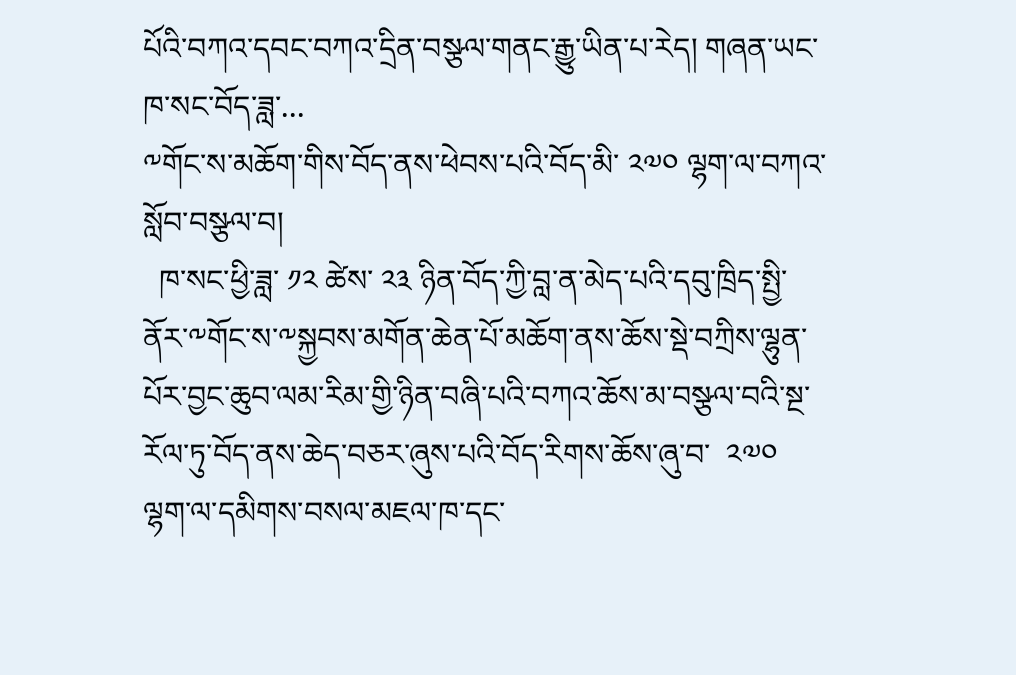པོའི་བཀའ་དབང་བཀའ་དྲིན་བསྩལ་གནང་རྒྱུ་ཡིན་པ་རེད། གཞན་ཡང་ཁ་སང་བོད་ཟླ་...
༸གོང་ས་མཆོག་གིས་བོད་ནས་ཕེབས་པའི་བོད་མི་ ༢༧༠ ལྷག་ལ་བཀའ་སློབ་བསྩལ་བ།
  ཁ་སང་ཕྱི་ཟླ་ ༡༢ ཚེས་ ༢༣ ཉིན་བོད་ཀྱི་བླ་ན་མེད་པའི་དབུ་ཁྲིད་སྤྱི་ནོར་༸གོང་ས་༸སྐྱབས་མགོན་ཆེན་པོ་མཆོག་ནས་ཆོས་སྡེ་བཀྲིས་ལྷུན་པོར་བྱང་ཆུབ་ལམ་རིམ་གྱི་ཉིན་བཞི་པའི་བཀའ་ཆོས་མ་བསྩལ་བའི་སྔ་རོལ་ཏུ་བོད་ནས་ཆེད་བཅར་ཞུས་པའི་བོད་རིགས་ཆོས་ཞུ་བ་  ༢༧༠ ལྷག་ལ་དམིགས་བསལ་མཇལ་ཁ་དང་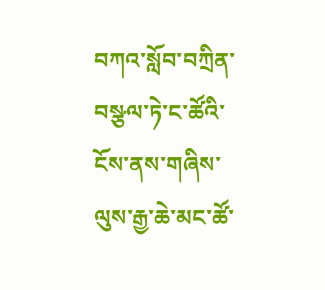བཀའ་སློབ་བཀྲིན་བསྩལ་ཏེ་ང་ཚོའི་ངོས་ནས་གཞིས་ལུས་རྒྱ་ཆེ་མང་ཚོ་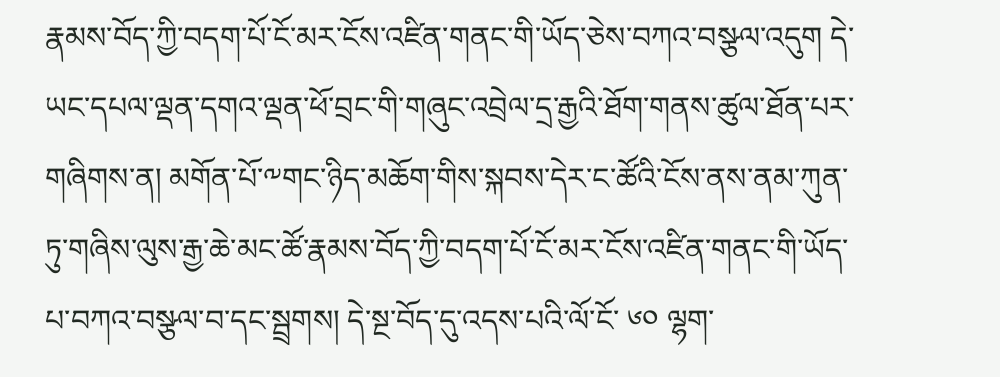རྣམས་བོད་ཀྱི་བདག་པོ་ངོ་མར་ངོས་འཛིན་གནང་གི་ཡོད་ཅེས་བཀའ་བསྩལ་འདུག དེ་ཡང་དཔལ་ལྡན་དགའ་ལྡན་ཕོ་བྲང་གི་གཞུང་འབྲེལ་དྲ་རྒྱའི་ཐོག་གནས་ཚུལ་ཐོན་པར་གཞིགས་ན། མགོན་པོ་༸གང་ཉིད་མཆོག་གིས་སྐབས་དེར་ང་ཚོའི་ངོས་ནས་ནམ་ཀུན་ཏུ་གཞིས་ལུས་རྒྱ་ཆེ་མང་ཚོ་རྣམས་བོད་ཀྱི་བདག་པོ་ངོ་མར་ངོས་འཛིན་གནང་གི་ཡོད་པ་བཀའ་བསྩལ་བ་དང་སྦྲགས། དེ་སྔ་བོད་དུ་འདས་པའི་ལོ་ངོ་ ༦༠ ལྷག་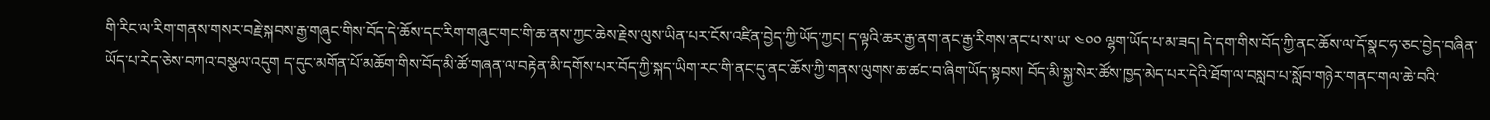གི་རིང་ལ་རིག་གནས་གསར་བརྗེ་སྐབས་རྒྱ་གཞུང་གིས་བོད་དེ་ཆོས་དང་རིག་གཞུང་གང་གི་ཆ་ནས་ཀྱང་ཆེས་རྗེས་ལུས་ཡིན་པར་ངོས་འཛིན་བྱེད་ཀྱི་ཡོད་ཀྱང། ད་ལྟའི་ཆར་རྒྱ་ནག་ནང་རྒྱ་རིགས་ནང་པ་ས་ཡ་ ༤༠༠ ལྷག་ཡོད་པ་མ་ཟད། དེ་དག་གིས་བོད་ཀྱི་ནང་ཆོས་ལ་དོ་སྣང་ཧ་ཅང་བྱེད་བཞིན་ཡོད་པ་རེད་ཅེས་བཀའ་བསྩལ་འདུག ད་དུང་མགོན་པོ་མཆོག་གིས་བོད་མི་ཚོ་གཞན་ལ་བརྟེན་མི་དགོས་པར་བོད་ཀྱི་སྐད་ཡིག་རང་གི་ནང་དུ་ནང་ཆོས་ཀྱི་གནས་ལུགས་ཆ་ཚང་བ་ཞིག་ཡོད་སྟབས། བོད་མི་སྐྱ་སེར་ཚོས་ཁྱད་མེད་པར་དེའི་ཐོག་ལ་བསླབ་པ་སློབ་གཉེར་གནང་གལ་ཆེ་བའི་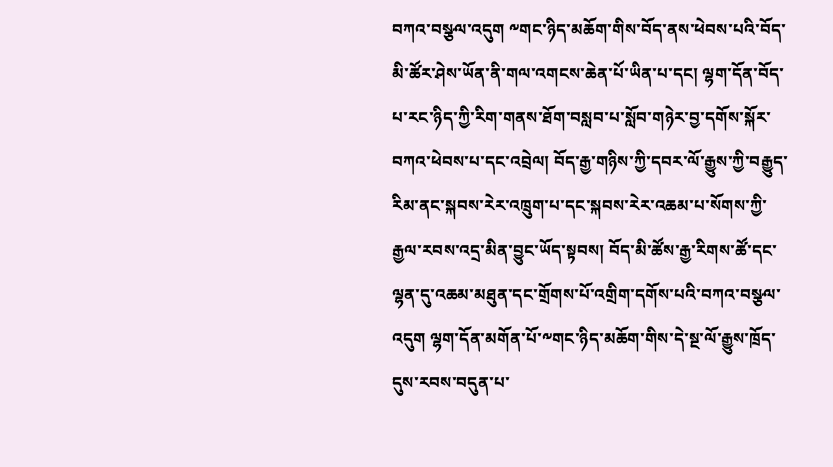བཀའ་བསྩལ་འདུག ༸གང་ཉིད་མཆོག་གིས་བོད་ནས་ཕེབས་པའི་བོད་མི་ཚོར་ཤེས་ཡོན་ནི་གལ་འགངས་ཆེན་པོ་ཡིན་པ་དང། ལྷག་དོན་བོད་པ་རང་ཉིད་ཀྱི་རིག་གནས་ཐོག་བསླབ་པ་སློབ་གཉེར་བྱ་དགོས་སྐོར་བཀའ་ཕེབས་པ་དང་འབྲེལ། བོད་རྒྱ་གཉིས་ཀྱི་དབར་ལོ་རྒྱུས་ཀྱི་བརྒྱུད་རིམ་ནང་སྐབས་རེར་འཁྲུག་པ་དང་སྐབས་རེར་འཆམ་པ་སོགས་ཀྱི་རྒྱལ་རབས་འདྲ་མིན་བྱུང་ཡོད་སྟབས། བོད་མི་ཚོས་རྒྱ་རིགས་ཚོ་དང་ལྷན་དུ་འཆམ་མཐུན་དང་གྲོགས་པོ་འགྲིག་དགོས་པའི་བཀའ་བསྩལ་འདུག ལྷག་དོན་མགོན་པོ་༸གང་ཉིད་མཆོག་གིས་དེ་སྔ་ལོ་རྒྱུས་ཁྲོད་དུས་རབས་བདུན་པ་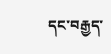དང་བརྒྱད་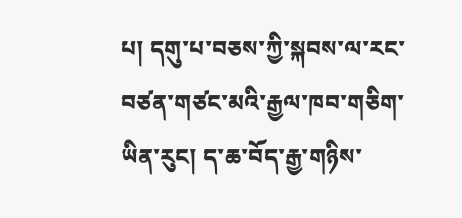པ། དགུ་པ་བཅས་ཀྱི་སྐབས་ལ་རང་བཙན་གཙང་མའི་རྒྱལ་ཁབ་གཅིག་ཡིན་རུང། ད་ཆ་བོད་རྒྱ་གཉིས་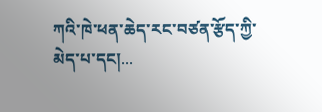ཀའི་ཁེ་ཕན་ཆེད་རང་བཙན་རྩོད་ཀྱི་མེད་པ་དང།...